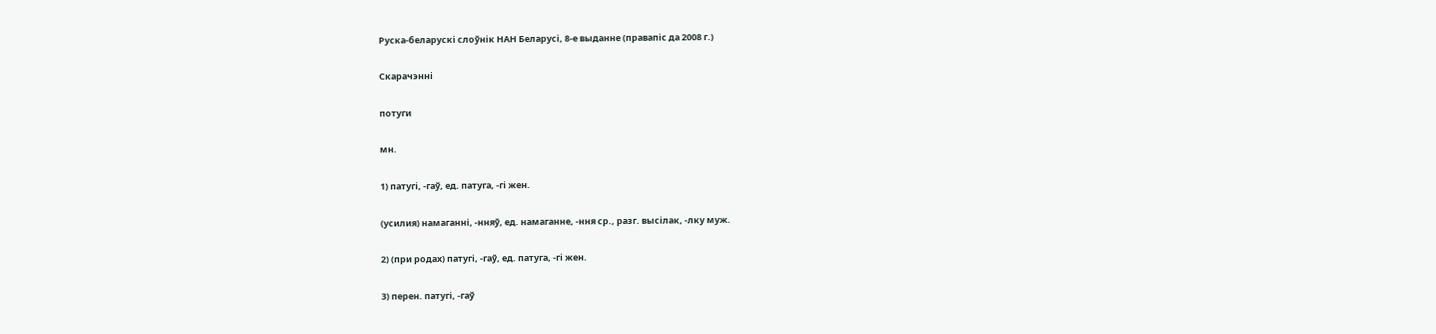Руска-беларускі слоўнік НАН Беларусі, 8-е выданне (правапіс да 2008 г.)

Скарачэнні

потуги

мн.

1) патугі, -гаў, ед. патуга, -гі жен.

(усилия) намаганні, -нняў, ед. намаганне, -ння ср., разг. высілак, -лку муж.

2) (при родах) патугі, -гаў, ед. патуга, -гі жен.

3) перен. патугі, -гаў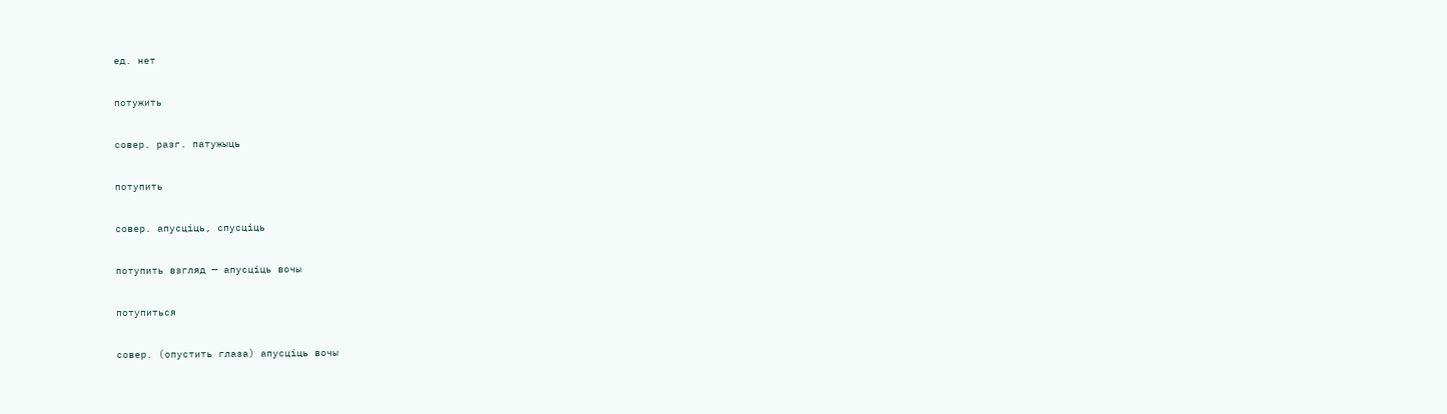ед. нет

потужить

совер. разг. патужыць

потупить

совер. апусціць, спусціць

потупить взгляд — апусціць вочы

потупиться

совер. (опустить глаза) апусціць вочы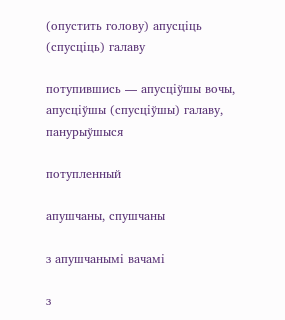(опустить голову) апусціць (спусціць) галаву

потупившись — апусціўшы вочы, апусціўшы (спусціўшы) галаву, панурыўшыся

потупленный

апушчаны, спушчаны

з апушчанымі вачамі

з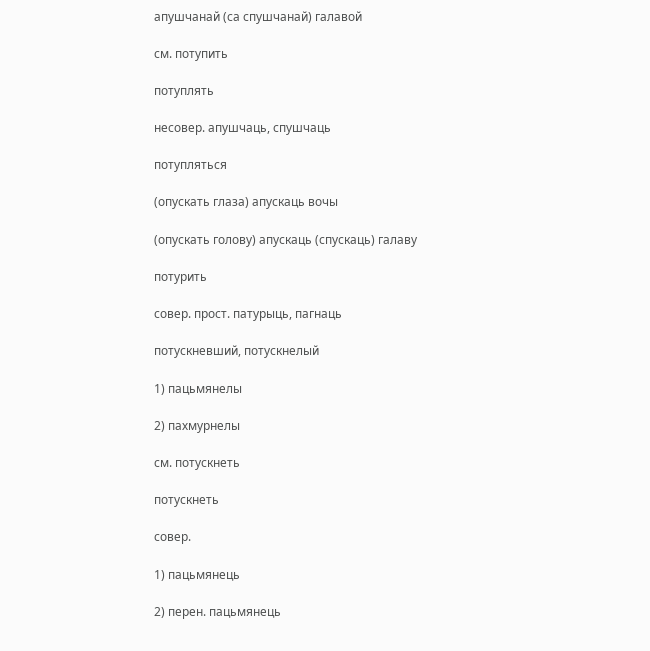апушчанай (са спушчанай) галавой

см. потупить

потуплять

несовер. апушчаць, спушчаць

потупляться

(опускать глаза) апускаць вочы

(опускать голову) апускаць (спускаць) галаву

потурить

совер. прост. патурыць, пагнаць

потускневший, потускнелый

1) пацьмянелы

2) пахмурнелы

см. потускнеть

потускнеть

совер.

1) пацьмянець

2) перен. пацьмянець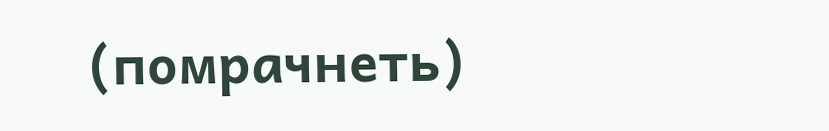(помрачнеть)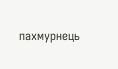пахмурнець